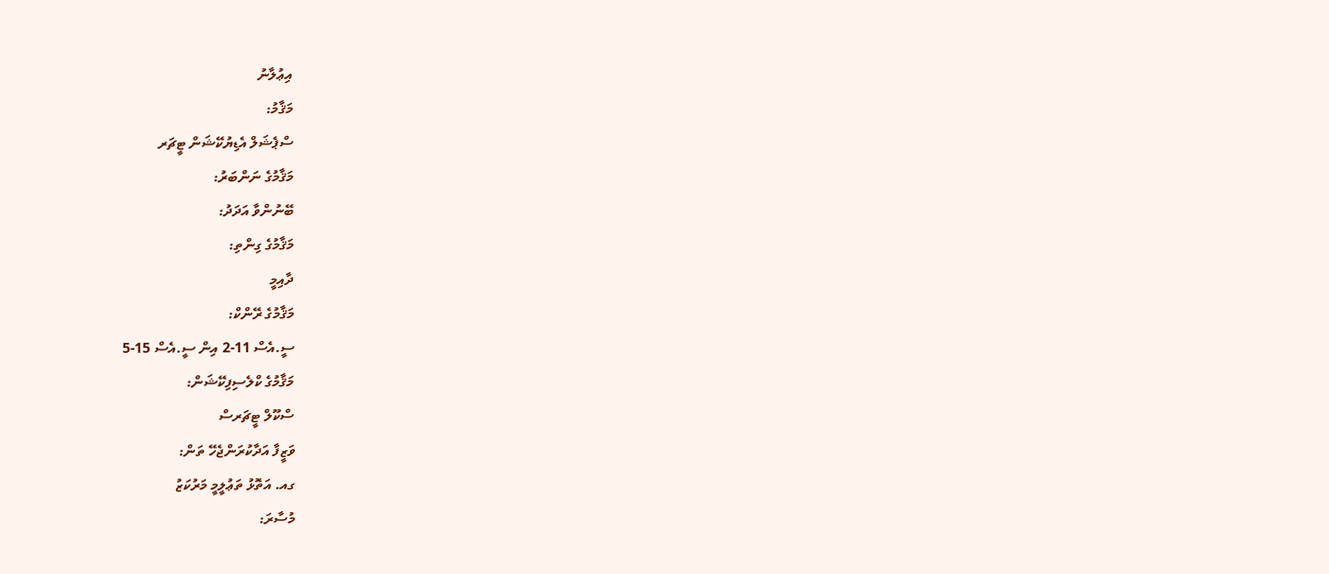އިޢުލާނު
މަޤާމު:
ސްޕެޝަލް އެޑިޔުކޭޝަން ޓީޗަރ
މަޤާމުގެ ނަންބަރު:
ބޭނުންވާ އަދަދު:
މަޤާމުގެ ގިންތި:
ދާއިމީ
މަޤާމުގެ ރޭންކް:
ސީ.އެސް 11-2 އިން ސީ.އެސް 15-5
މަޤާމުގެ ކްލެސިފިކޭޝަން:
ސްކޫލް ޓީޗަރސް
ވަޒީފާ އަދާކުރަންޖެހޭ ތަން:
ގއ. އަތޮޅު ތަޢުލީމީ މަރުކަޒު
މުސާރަ: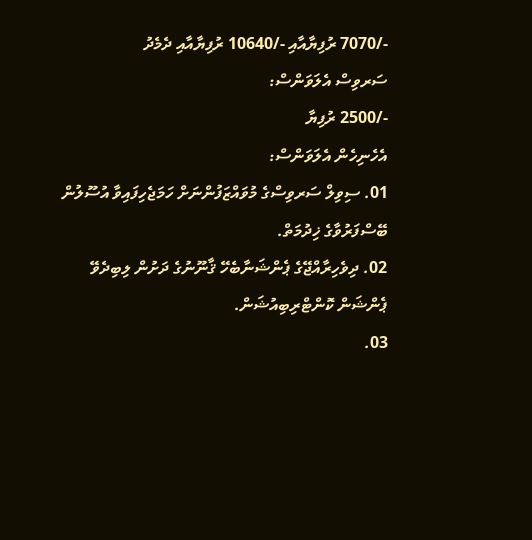-/7070 ރުފިޔާއާއި -/10640 ރުފިޔާއާއި ދެމެދު
ސަރވިސް އެލަވަންސް:
-/2500 ރުފިޔާ
އެހެނިހެން އެލަވަންސް:
01. ސިވިލް ސަރވިސްގެ މުވައްޒަފުންނަށް ހަމަޖެހިފައިވާ އުސޫލުން ބޭސްފަރުވާގެ ޚިދުމަތް.
02. ދިވެހިރާއްޖޭގެ ޕެންޝަނާބެހޭ ޤާނޫނުގެ ދަށުން ލިބިދެވޭ ޕެންޝަން ކޮންޓްރިބިއުޝަން.
03.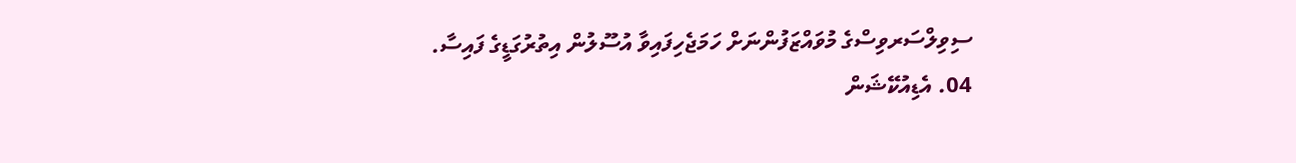ސިވިލްސަރވިސްގެ މުވައްޒަފުންނަށް ހަމަޖެހިފައިވާ އުސޫލުން އިތުރުގަޑީގެ ފައިސާ.
04. އެޑިއުކޭޝަން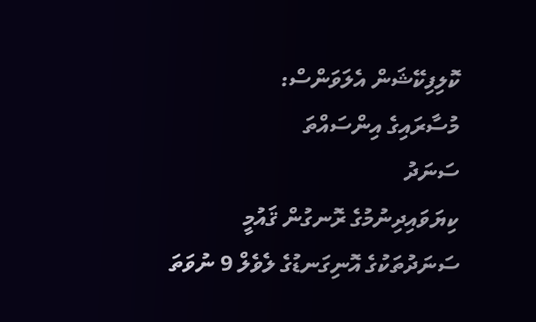ކޮލިފިކޭޝަން އެލަވަންސް:
މުސާރައިގެ އިންސައްތަ
ސަނަދު
ކިޔަވައިދިނުމުގެ ރޮނގުން ޤައުމީ ސަނަދުތަކުގެ އޮނިގަނޑުގެ ލެވެލް 9 ނުވަތަ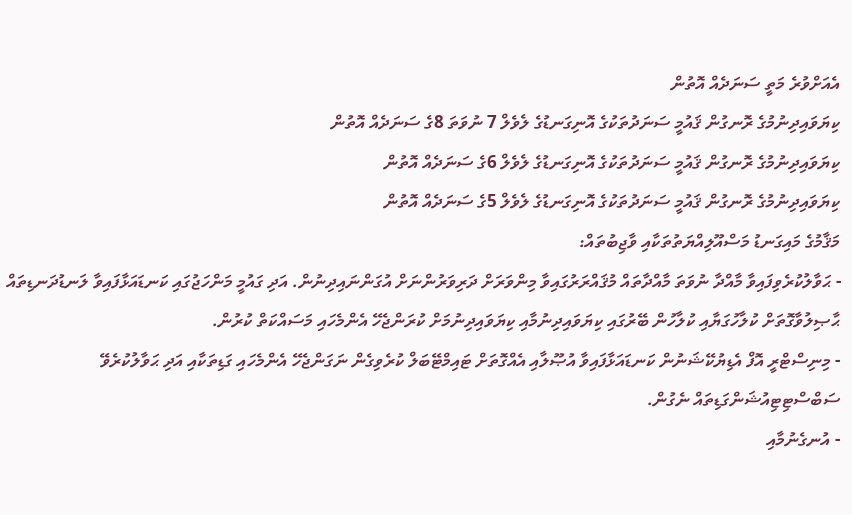އެއަށްވުރެ މަތީ ސަނަދެއް އޮތުން
ކިޔަވައިދިނުމުގެ ރޮނގުން ޤައުމީ ސަނަދުތަކުގެ އޮނިގަނޑުގެ ލެވެލް 7 ނުވަތަ 8ގެ ސަނަދެއް އޮތުން
ކިޔަވައިދިނުމުގެ ރޮނގުން ޤައުމީ ސަނަދުތަކުގެ އޮނިގަނޑުގެ ލެވެލް 6ގެ ސަނަދެއް އޮތުން
ކިޔަވައިދިނުމުގެ ރޮނގުން ޤައުމީ ސަނަދުތަކުގެ އޮނިގަނޑުގެ ލެވެލް 5ގެ ސަނަދެއް އޮތުން
މަޤާމުގެ މައިގަނޑު މަސްއޫލިއްޔަތުތަކާއި ވާޖިބުތައް:
- ޙަވާލުކުރެވިފައިވާ މާއްދާ ނުވަތަ މާއްދާތައް މުޤައްރަރުގައިވާ މިންވަރަށް ދަރިވަރުންނަށް އުގަންނައިދިނުން. އަދި ގައުމީ މަންހަޖުގައި ކަނޑައަޅާފައިވާ ލަނޑުދަނޑިތައް ޙާޞިލުވާގޮތަށް ކުލާހުގަޔާއި ކުލާހުން ބޭރުގައި ކިޔަވައިދިނުމާއި ކިޔަވައިދިނުމަށް ކުރަންޖެހޭ އެންމެހައި މަސައްކަތް ކުރުން.
- މިނިސްޓްރީ އޮފް އެޑިޔުކޭޝަނުން ކަނޑައަޅާފައިވާ އުޞޫލާއި އެއްގޮތަށް ޓައިމްޓޭބަލް ކުރެވިގެން ނަގަންޖެހޭ އެންމެހައި ގަޑިތަކާއި އަދި ޙަވާލުކުރެވޭ ސަބްސްޓިޓިއުޝަންގަޑިތައް ނެގުން.
- އުނގެނުމާއި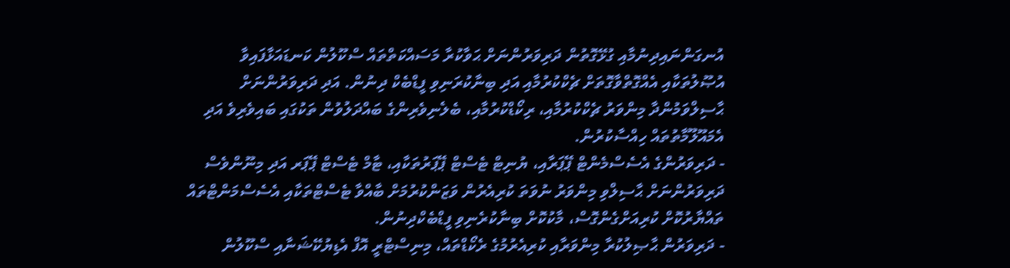އުނގަންނައިދިނުމާއި ގުޅޭގޮތުން ދަރިވަރުންނަށް ޙަވާކުރާ މަސައްކަތްތައް ސްކޫލުން ކަނޑައަޅާފައިވާ އުޞޫލުތަކާއި އެއްގޮތްވާގޮތަށް ޗެކްކުރުމާއި އަދި ބިނާކުރަނިވި ފީޑްބެކް ދިނުން. އަދި ދަރިވަރުންނަށް ޙާސިލްވަމުންދާ މިންވަރު ޗެކްކުރުމާއި، ރިކޯޑްކުރުމާއި، ބެލެނިވެރިންގެ ބައްދަލުވުން ތަކުގައި ބައިވެރިވެ އަދި އެމައޫލޫމާތުތައް ހިއްސާކުރުން.
- ދަރިވަރުންގެ އެސެސްމެންޓް ޕޭޕަރާއި، ޔުނިޓް ޓެސްޓް ޕޭޕަރުތަކާއި، ޓާމް ޓެސްޓް ޕޭޕަރ އަދި މިނޫންވެސް ދަރިވަރުންނަށް ޙާސިލްވި މިންވަރު ނުވަތަ ކުރިއެރުން ވަޒަންކުރުމަށް ބާއްވާ ޓެސްޓްތަކާއި އެސެސްމަންޓްތައް ތައްޔާރުކޮށް ކުރިއަށްގެންގޮސް، މާކުކޮށް ބިނާކުރެނިވި ފީޑްބެކްދިނުން.
- ދަރިވަރުން ޙާޞިލުކުރާ މިންވަރާއި ކުރިއެރުމުގެ ރެކޯޑްތައް، މިނިސްޓްރީ އޮފް އެޑިޔުކޭޝަނާއި ސްކޫލުން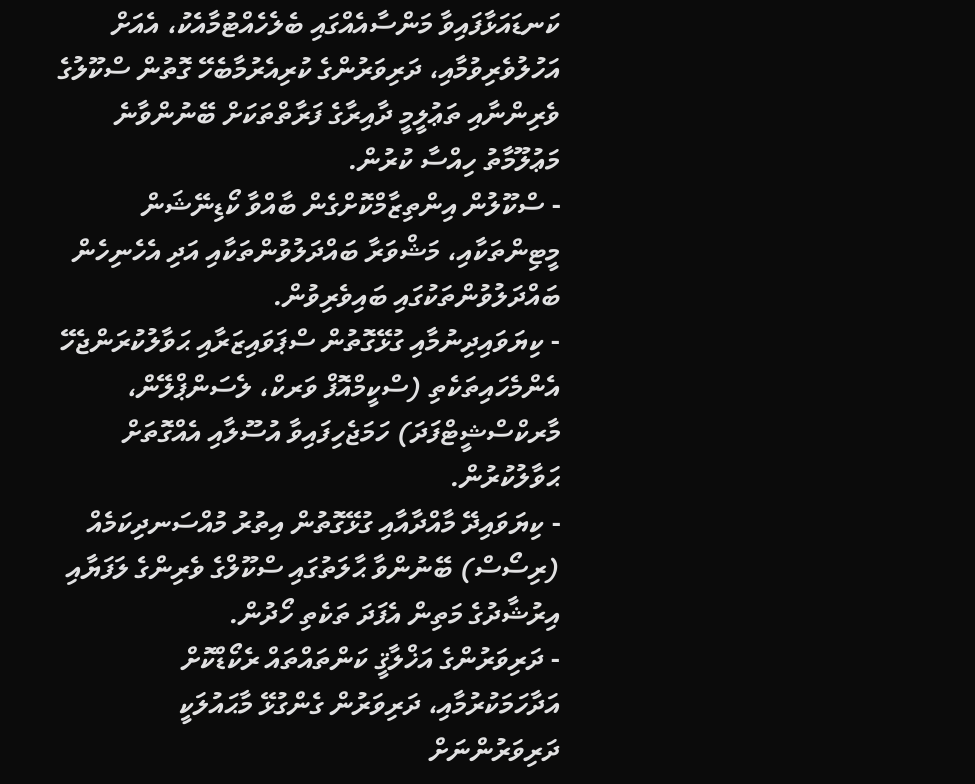ކަނޑައަޅާފައިވާ މަންސާއެއްގައި ބެލެހެއްޓުމާއެކު، އެއަށް އަހުލުވެރިވުމާއި، ދަރިވަރުންގެ ކުރިއެރުމާބެހޭ ގޮތުން ސްކޫލުގެ ވެރިންނާއި ތަޢުލީމީ ދާއިރާގެ ފަރާތްތަކަށް ބޭނުންވާނެ މަޢުލޫމާތު ހިއްސާ ކުރުން.
- ސްކޫލުން އިންތިޒާމްކޮށްގެން ބާއްވާ ކޯޑިނޭޝަން މީޓިންތަކާއި، މަޝްވަރާ ބައްދަލުވުންތަކާއި އަދި އެހެނިހެން ބައްދަލުވުންތަކުގައި ބައިވެރިވުން.
- ކިޔަވައިދިނުމާއި ގުޅޭގޮތުން ސްޕަވައިޒަރާއި ޙަވާލުކުރަންޖެހޭ އެންމެހައިތަކެތި (ސްކީމްއޮފް ވަރކް، ލެސަންޕްލޭން، މާރކްސްޝީޓްފަދަ) ހަމަޖެހިފައިވާ އުސޫލާއި އެއްގޮތަށް ޙަވާލުކުރުން.
- ކިޔަވައިދޭ މާއްދާއާއި ގުޅޭގޮތުން އިތުރު މުއްސަނދިކަމެއް (ރިސޯސް) ބޭނުންވާ ޙާލަތުގައި ސްކޫލްގެ ވެރިންގެ ލަފަޔާއި އިރުޝާދުގެ މަތިން އެފަދަ ތަކެތި ހޯދުން.
- ދަރިވަރުންގެ އަޚްލާޤީ ކަންތައްތައް ރެކޯޑްކޮށް އަދާހަމަކުރުމާއި، ދަރިވަރުން ގެންގުޅޭ މާޙައުލަކީ ދަރިވަރުންނަށް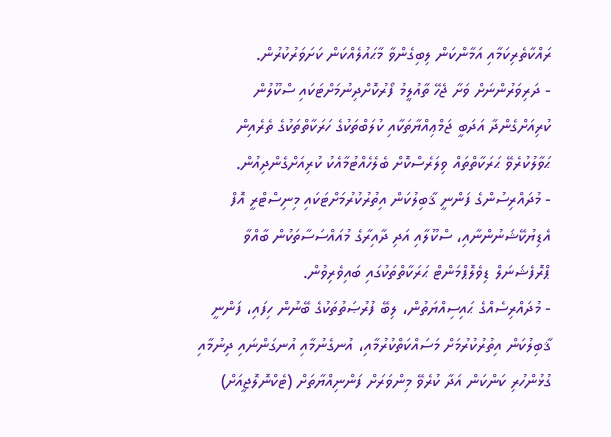ރައްކާތެރިކަމާއި އަމާންކަން ލިބިގެންވާ މާޙައުލެއްކަން ކަށަވަރުކުރުން.
- ދަރިވަރުންނަށް ވަށާ ޖެހޭ ތާއުލީމު ފޯރުކޮށްދިނުމަށްޓަކައި ސްކޫލުން ކުރިއަށްގެންދާ އަދަބީ ޖަމްޢިއްޔާތަކާއި ކުލަބްތަކުގެ ހަރަކާތްތަކުގެ ތެރެއިން ޙަވާލުކުރެވޭ ޙަރަކާތްތައް ވިލަރެސްކޮށް ބެލެހެއްޓުމާއެކު ކުރިއަށްގެންދިއުން.
- މުދައްރިސުންގެ ފަންނީ ޤާބިލުކަން އިތުރުކުރުމަށްޓަކައި މިނިސްޓްރީ އޮފް އެޑިޔުކޭޝަނުންނާއި، ސްކޫލާއި އަދި ދާއިރާގެ މުއައްސަސާތަކުން ބާއްވާ ޕްރޮފެޝަނަލް ޑިވެލޮޕްމަންޓް ޙަރަކާތްތަކުގައި ބައިވެރިވުން.
- މުދައްރިސެއްގެ ޙައިސިއްޔަތުން، ލިބޭ ފުރުޞަތުތަކުގެ ބޭނުން ހިފައި، ފަންނީ ޤާބިލުކަން އިތުރުކުރުމަށް މަސައްކަތްކުރުމާއި، އުނގެނުމާއި އުނގަންނައި ދިނުމާއި ގުޅުންހުރި ކަންކަން އަދާ ކުރެވޭ މިންވަރަށް ފަންނިއްޔާތަށް (ޓެކްނޮލޮޖީއަށް)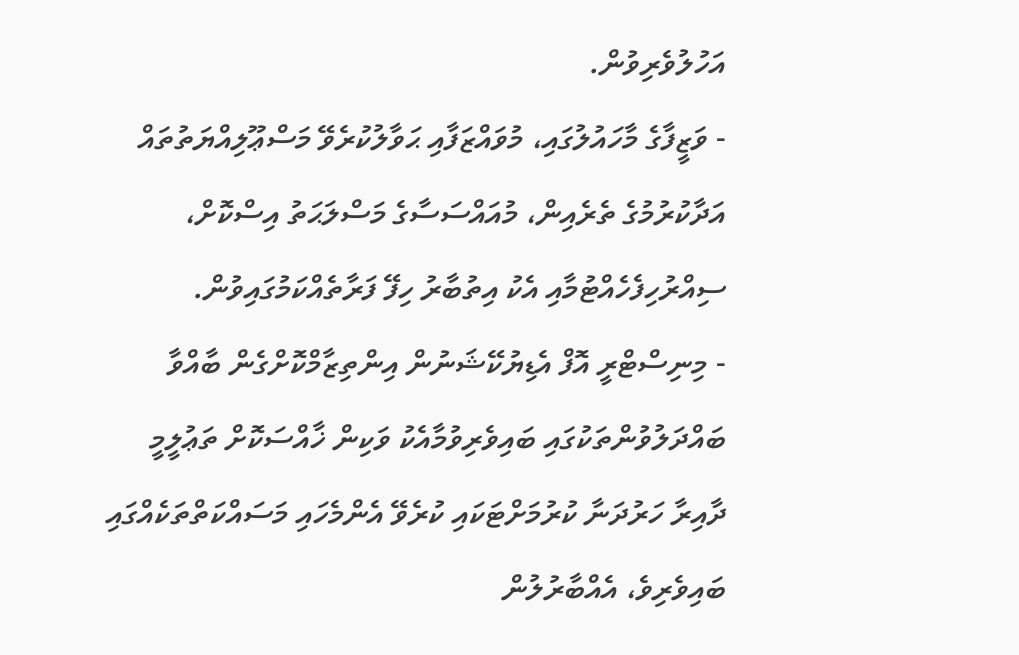އަހުލުވެރިވުން.
- ވަޒީފާގެ މާހައުލުގައި، މުވައްޒަފާއި ޙަވާލުކުރެވޭ މަސްޢޫލިއްޔަތުތައް އަދާކުރުމުގެ ތެރެއިން، މުއައްސަސާގެ މަސްލަޙަތު އިސްކޮށް، ސިއްރުހިފެހެއްޓުމާއި އެކު އިތުބާރު ހިފޭ ފަރާތެއްކަމުގައިވުން.
- މިނިސްޓްރީ އޮފް އެޑިޔުކޭޝަނުން އިންތިޒާމްކޮށްގެން ބާއްވާ ބައްދަލުވުންތަކުގައި ބައިވެރިވުމާއެކު ވަކިން ޚާއްސަކޮށް ތަޢުލީމީ ދާއިރާ ހަރުދަނާ ކުރުމަށްޓަކައި ކުރެވޭ އެންމެހައި މަސައްކަތްތަކެއްގައި ބައިވެރިވެ، އެއްބާރުލުން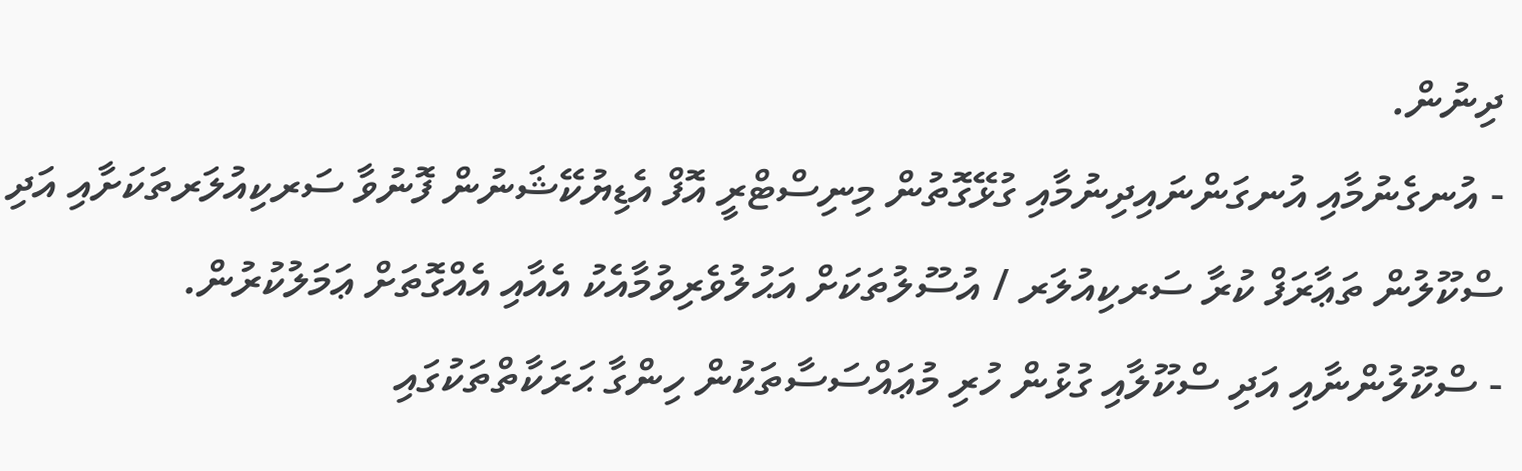ދިނުން.
- އުނގެނުމާއި އުނގަންނައިދިނުމާއި ގުޅޭގޮތުން މިނިސްޓްރީ އޮފް އެޑިޔުކޭޝަނުން ފޮނުވާ ސަރކިއުލަރތަކަށާއި އަދި ސްކޫލުން ތަޢާރަފް ކުރާ ސަރކިއުލަރ / އުސޫލުތަކަށް އަޙުލުވެރިވުމާއެކު އެއާއި އެއްގޮތަށް ޢަމަލުކުރުން.
- ސްކޫލުންނާއި އަދި ސްކޫލާއި ގުޅުން ހުރި މުޢައްސަސާތަކުން ހިންގާ ޙަރަކާތްތަކުގައި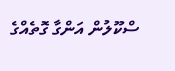ސްކޫލުން އަންގާ ގޮތެއްގެ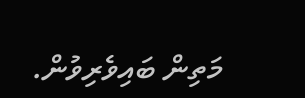މަތިން ބައިވެރިވުން.